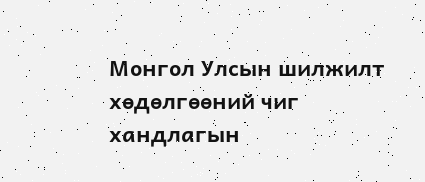Монгол Улсын шилжилт хөдөлгөөний чиг хандлагын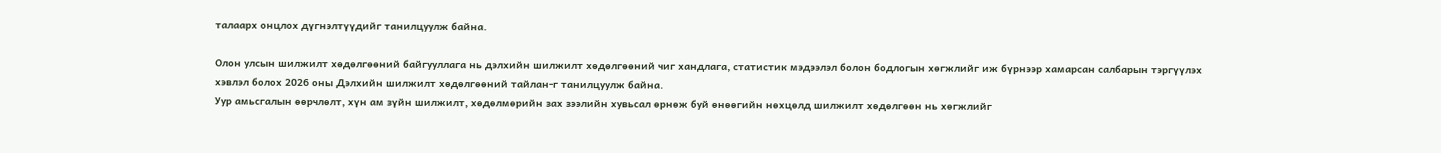талаарх онцлох дүгнэлтүүдийг танилцуулж байна.

Олон улсын шилжилт хөдөлгөөний байгууллага нь дэлхийн шилжилт хөдөлгөөний чиг хандлага, статистик мэдээлэл болон бодлогын хөгжлийг иж бүрнээр хамарсан салбарын тэргүүлэх хэвлэл болох 2026 оны Дэлхийн шилжилт хөдөлгөөний тайлан-г танилцуулж байна.
Уур амьсгалын өөрчлөлт, хүн ам зүйн шилжилт, хөдөлмөрийн зах зээлийн хувьсал өрнөж буй өнөөгийн нөхцөлд шилжилт хөдөлгөөн нь хөгжлийг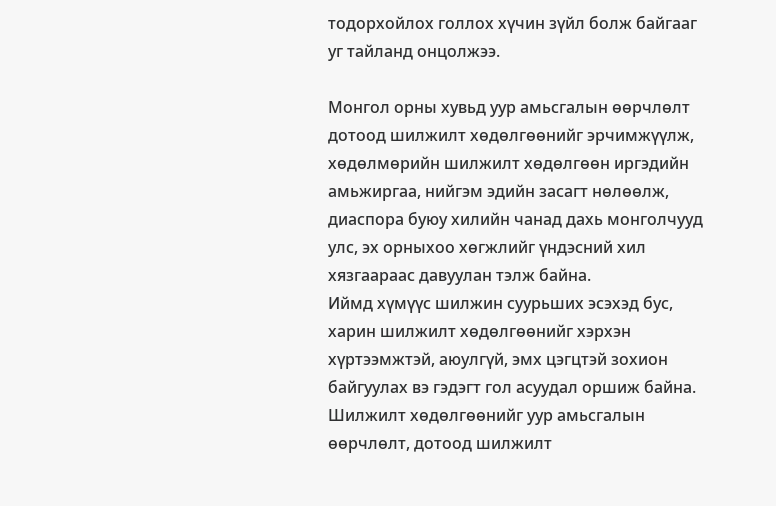тодорхойлох голлох хүчин зүйл болж байгааг уг тайланд онцолжээ.

Монгол орны хувьд уур амьсгалын өөрчлөлт дотоод шилжилт хөдөлгөөнийг эрчимжүүлж, хөдөлмөрийн шилжилт хөдөлгөөн иргэдийн амьжиргаа, нийгэм эдийн засагт нөлөөлж, диаспора буюу хилийн чанад дахь монголчууд улс, эх орныхоо хөгжлийг үндэсний хил хязгаараас давуулан тэлж байна.
Иймд хүмүүс шилжин суурьших эсэхэд бус, харин шилжилт хөдөлгөөнийг хэрхэн хүртээмжтэй, аюулгүй, эмх цэгцтэй зохион байгуулах вэ гэдэгт гол асуудал оршиж байна.
Шилжилт хөдөлгөөнийг уур амьсгалын өөрчлөлт, дотоод шилжилт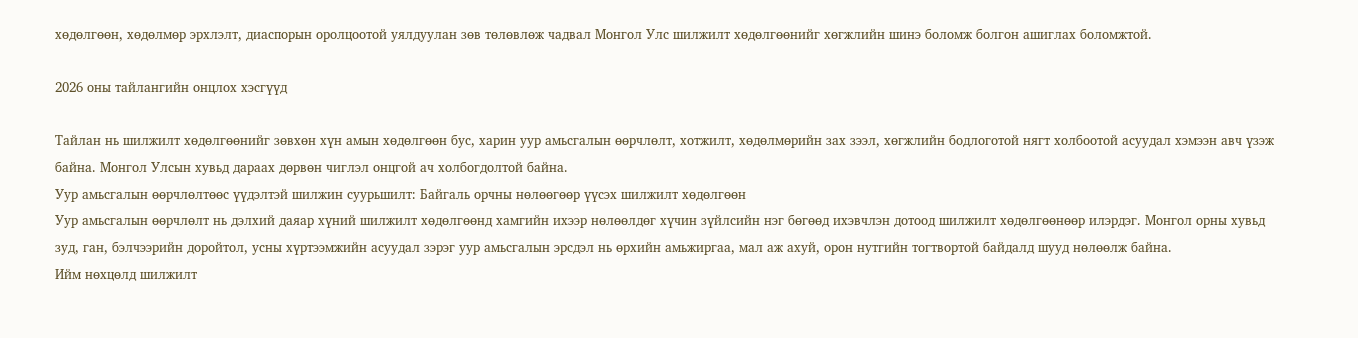хөдөлгөөн, хөдөлмөр эрхлэлт, диаспорын оролцоотой уялдуулан зөв төлөвлөж чадвал Монгол Улс шилжилт хөдөлгөөнийг хөгжлийн шинэ боломж болгон ашиглах боломжтой.

2026 оны тайлангийн онцлох хэсгүүд

Тайлан нь шилжилт хөдөлгөөнийг зөвхөн хүн амын хөдөлгөөн бус, харин уур амьсгалын өөрчлөлт, хотжилт, хөдөлмөрийн зах зээл, хөгжлийн бодлоготой нягт холбоотой асуудал хэмээн авч үзэж байна. Монгол Улсын хувьд дараах дөрвөн чиглэл онцгой ач холбогдолтой байна.
Уур амьсгалын өөрчлөлтөөс үүдэлтэй шилжин суурьшилт: Байгаль орчны нөлөөгөөр үүсэх шилжилт хөдөлгөөн
Уур амьсгалын өөрчлөлт нь дэлхий даяар хүний шилжилт хөдөлгөөнд хамгийн ихээр нөлөөлдөг хүчин зүйлсийн нэг бөгөөд ихэвчлэн дотоод шилжилт хөдөлгөөнөөр илэрдэг. Монгол орны хувьд зуд, ган, бэлчээрийн доройтол, усны хүртээмжийн асуудал зэрэг уур амьсгалын эрсдэл нь өрхийн амьжиргаа, мал аж ахуй, орон нутгийн тогтвортой байдалд шууд нөлөөлж байна.
Ийм нөхцөлд шилжилт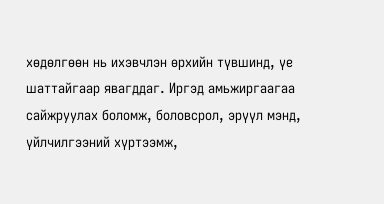хөдөлгөөн нь ихэвчлэн өрхийн түвшинд, үе шаттайгаар явагддаг. Иргэд амьжиргаагаа сайжруулах боломж, боловсрол, эрүүл мэнд, үйлчилгээний хүртээмж,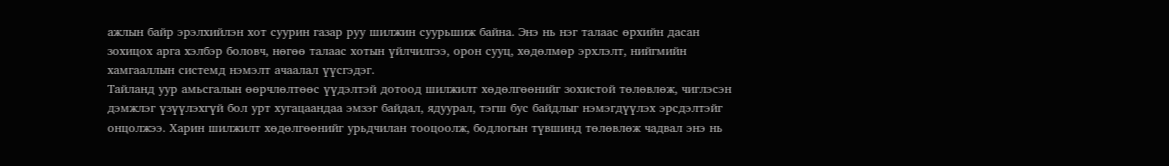ажлын байр эрэлхийлэн хот суурин газар руу шилжин суурьшиж байна. Энэ нь нэг талаас өрхийн дасан зохицох арга хэлбэр боловч, нөгөө талаас хотын үйлчилгээ, орон сууц, хөдөлмөр эрхлэлт, нийгмийн хамгааллын системд нэмэлт ачаалал үүсгэдэг.
Тайланд уур амьсгалын өөрчлөлтөөс үүдэлтэй дотоод шилжилт хөдөлгөөнийг зохистой төлөвлөж, чиглэсэн дэмжлэг үзүүлэхгүй бол урт хугацаандаа эмзэг байдал, ядуурал, тэгш бус байдлыг нэмэгдүүлэх эрсдэлтэйг онцолжээ. Харин шилжилт хөдөлгөөнийг урьдчилан тооцоолж, бодлогын түвшинд төлөвлөж чадвал энэ нь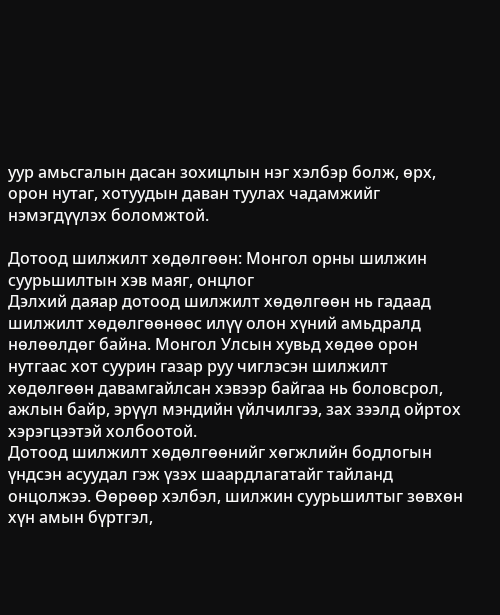уур амьсгалын дасан зохицлын нэг хэлбэр болж, өрх, орон нутаг, хотуудын даван туулах чадамжийг нэмэгдүүлэх боломжтой.

Дотоод шилжилт хөдөлгөөн: Монгол орны шилжин суурьшилтын хэв маяг, онцлог
Дэлхий даяар дотоод шилжилт хөдөлгөөн нь гадаад шилжилт хөдөлгөөнөөс илүү олон хүний амьдралд нөлөөлдөг байна. Монгол Улсын хувьд хөдөө орон нутгаас хот суурин газар руу чиглэсэн шилжилт хөдөлгөөн давамгайлсан хэвээр байгаа нь боловсрол, ажлын байр, эрүүл мэндийн үйлчилгээ, зах зээлд ойртох хэрэгцээтэй холбоотой.
Дотоод шилжилт хөдөлгөөнийг хөгжлийн бодлогын үндсэн асуудал гэж үзэх шаардлагатайг тайланд онцолжээ. Өөрөөр хэлбэл, шилжин суурьшилтыг зөвхөн хүн амын бүртгэл,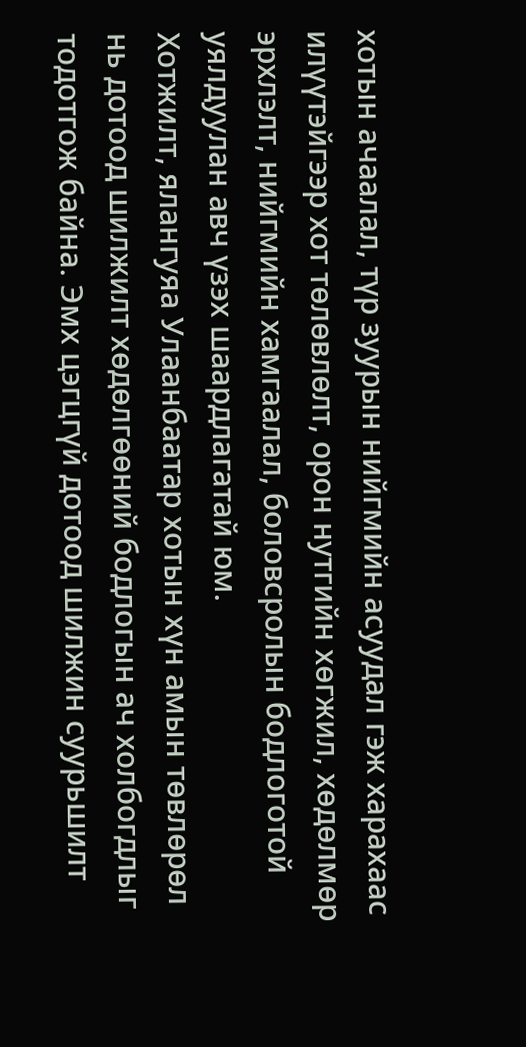хотын ачаалал, түр зуурын нийгмийн асуудал гэж харахаас илүүтэйгээр хот төлөвлөлт, орон нутгийн хөгжил, хөдөлмөр эрхлэлт, нийгмийн хамгаалал, боловсролын бодлоготой уялдуулан авч үзэх шаардлагатай юм.
Хотжилт, ялангуяа Улаанбаатар хотын хүн амын төвлөрөл нь дотоод шилжилт хөдөлгөөний бодлогын ач холбогдлыг тодотгож байна. Эмх цэгцгүй дотоод шилжин суурьшилт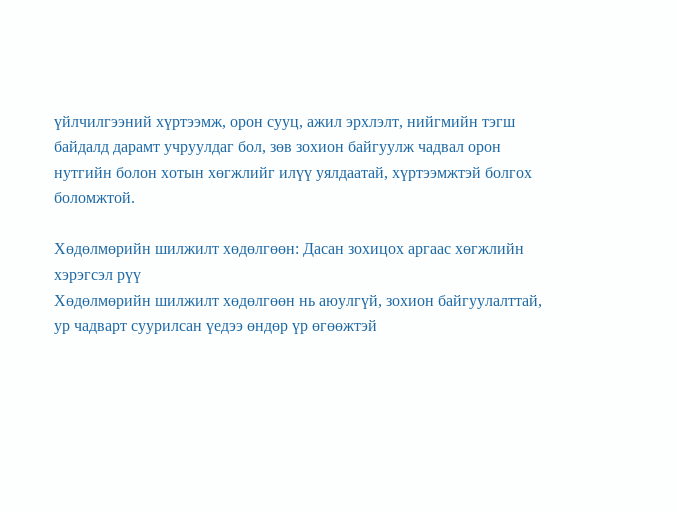үйлчилгээний хүртээмж, орон сууц, ажил эрхлэлт, нийгмийн тэгш байдалд дарамт учруулдаг бол, зөв зохион байгуулж чадвал орон нутгийн болон хотын хөгжлийг илүү уялдаатай, хүртээмжтэй болгох боломжтой.

Хөдөлмөрийн шилжилт хөдөлгөөн: Дасан зохицох аргаас хөгжлийн хэрэгсэл рүү
Хөдөлмөрийн шилжилт хөдөлгөөн нь аюулгүй, зохион байгуулалттай, ур чадварт суурилсан үедээ өндөр үр өгөөжтэй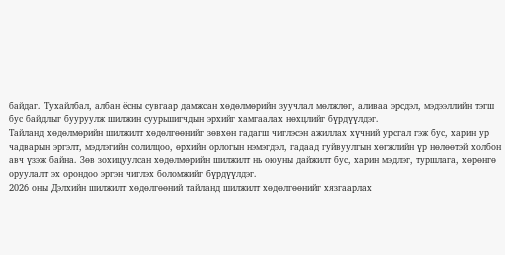байдаг. Тухайлбал, албан ёсны сувгаар дамжсан хөдөлмөрийн зуучлал мөлжлөг, аливаа эрсдэл, мэдээллийн тэгш бус байдлыг бууруулж шилжин суурьшигчдын эрхийг хамгаалах нөхцлийг бүрдүүлдэг.
Тайланд хөдөлмөрийн шилжилт хөдөлгөөнийг зөвхөн гадагш чиглэсэн ажиллах хүчний урсгал гэж бус, харин ур чадварын эргэлт, мэдлэгийн солилцоо, өрхийн орлогын нэмэгдэл, гадаад гуйвуулгын хөгжлийн үр нөлөөтэй холбон авч үзэж байна. Зөв зохицуулсан хөдөлмөрийн шилжилт нь оюуны дайжилт бус, харин мэдлэг, туршлага, хөрөнгө оруулалт эх орондоо эргэн чиглэх боломжийг бүрдүүлдэг.
2026 оны Дэлхийн шилжилт хөдөлгөөний тайланд шилжилт хөдөлгөөнийг хязгаарлах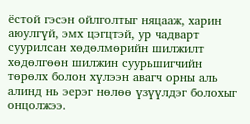ёстой гэсэн ойлголтыг няцааж, харин аюулгүй, эмх цэгцтэй, ур чадварт суурилсан хөдөлмөрийн шилжилт хөдөлгөөн шилжин суурьшигчийн төрөлх болон хүлээн авагч орны аль алинд нь эерэг нөлөө үзүүлдэг болохыг онцолжээ.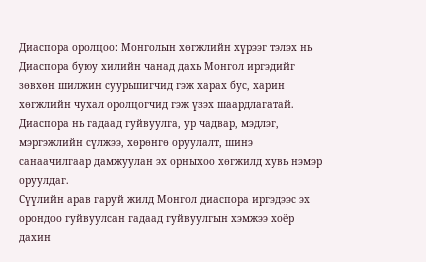Диаспора оролцоо: Монголын хөгжлийн хүрээг тэлэх нь
Диаспора буюу хилийн чанад дахь Монгол иргэдийг зөвхөн шилжин суурьшигчид гэж харах бус, харин хөгжлийн чухал оролцогчид гэж үзэх шаардлагатай. Диаспора нь гадаад гуйвуулга, ур чадвар, мэдлэг, мэргэжлийн сүлжээ, хөрөнгө оруулалт, шинэ санаачилгаар дамжуулан эх орныхоо хөгжилд хувь нэмэр оруулдаг.
Сүүлийн арав гаруй жилд Монгол диаспора иргэдээс эх орондоо гуйвуулсан гадаад гуйвуулгын хэмжээ хоёр дахин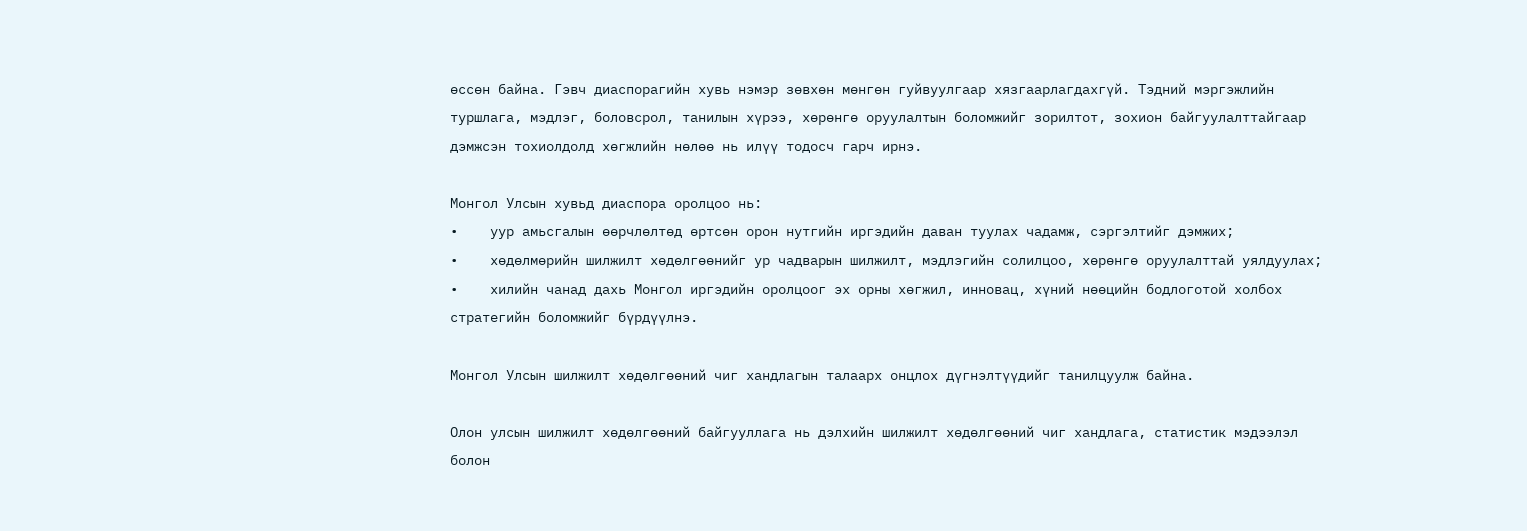өссөн байна. Гэвч диаспорагийн хувь нэмэр зөвхөн мөнгөн гуйвуулгаар хязгаарлагдахгүй. Тэдний мэргэжлийн туршлага, мэдлэг, боловсрол, танилын хүрээ, хөрөнгө оруулалтын боломжийг зорилтот, зохион байгуулалттайгаар дэмжсэн тохиолдолд хөгжлийн нөлөө нь илүү тодосч гарч ирнэ.

Монгол Улсын хувьд диаспора оролцоо нь:
•    уур амьсгалын өөрчлөлтөд өртсөн орон нутгийн иргэдийн даван туулах чадамж, сэргэлтийг дэмжих;
•    хөдөлмөрийн шилжилт хөдөлгөөнийг ур чадварын шилжилт, мэдлэгийн солилцоо, хөрөнгө оруулалттай уялдуулах;
•    хилийн чанад дахь Монгол иргэдийн оролцоог эх орны хөгжил, инновац, хүний нөөцийн бодлоготой холбох стратегийн боломжийг бүрдүүлнэ.

Монгол Улсын шилжилт хөдөлгөөний чиг хандлагын талаарх онцлох дүгнэлтүүдийг танилцуулж байна.

Олон улсын шилжилт хөдөлгөөний байгууллага нь дэлхийн шилжилт хөдөлгөөний чиг хандлага, статистик мэдээлэл болон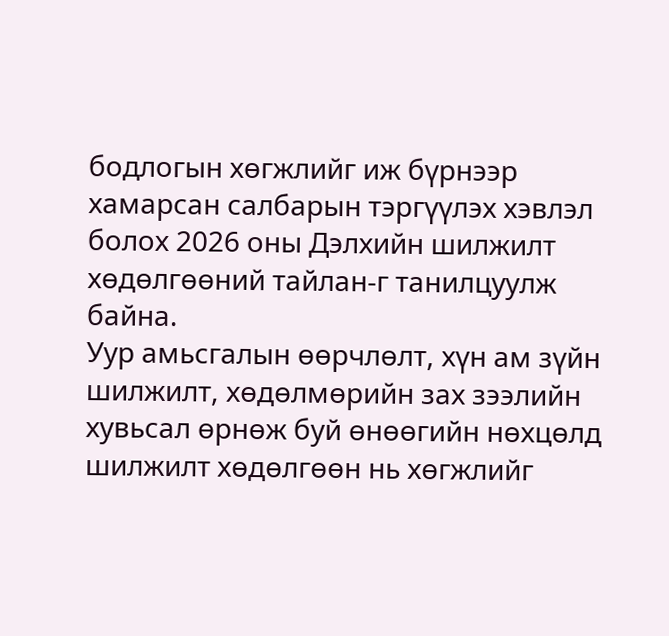бодлогын хөгжлийг иж бүрнээр хамарсан салбарын тэргүүлэх хэвлэл болох 2026 оны Дэлхийн шилжилт хөдөлгөөний тайлан-г танилцуулж байна.
Уур амьсгалын өөрчлөлт, хүн ам зүйн шилжилт, хөдөлмөрийн зах зээлийн хувьсал өрнөж буй өнөөгийн нөхцөлд шилжилт хөдөлгөөн нь хөгжлийг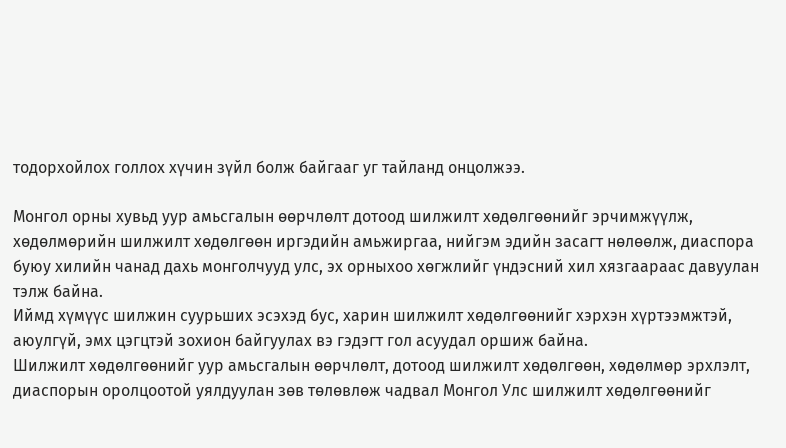тодорхойлох голлох хүчин зүйл болж байгааг уг тайланд онцолжээ.

Монгол орны хувьд уур амьсгалын өөрчлөлт дотоод шилжилт хөдөлгөөнийг эрчимжүүлж, хөдөлмөрийн шилжилт хөдөлгөөн иргэдийн амьжиргаа, нийгэм эдийн засагт нөлөөлж, диаспора буюу хилийн чанад дахь монголчууд улс, эх орныхоо хөгжлийг үндэсний хил хязгаараас давуулан тэлж байна.
Иймд хүмүүс шилжин суурьших эсэхэд бус, харин шилжилт хөдөлгөөнийг хэрхэн хүртээмжтэй, аюулгүй, эмх цэгцтэй зохион байгуулах вэ гэдэгт гол асуудал оршиж байна.
Шилжилт хөдөлгөөнийг уур амьсгалын өөрчлөлт, дотоод шилжилт хөдөлгөөн, хөдөлмөр эрхлэлт, диаспорын оролцоотой уялдуулан зөв төлөвлөж чадвал Монгол Улс шилжилт хөдөлгөөнийг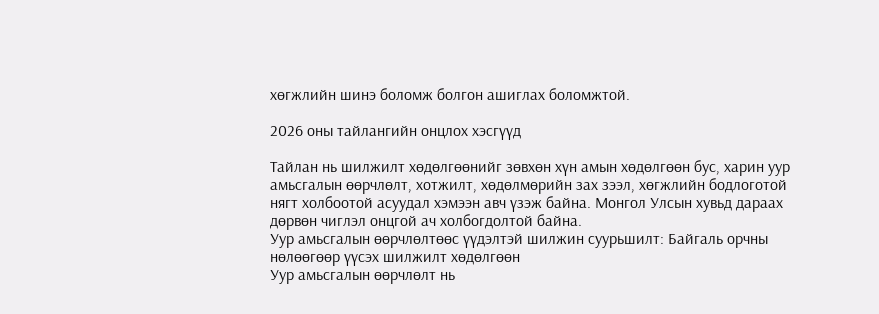хөгжлийн шинэ боломж болгон ашиглах боломжтой.

2026 оны тайлангийн онцлох хэсгүүд

Тайлан нь шилжилт хөдөлгөөнийг зөвхөн хүн амын хөдөлгөөн бус, харин уур амьсгалын өөрчлөлт, хотжилт, хөдөлмөрийн зах зээл, хөгжлийн бодлоготой нягт холбоотой асуудал хэмээн авч үзэж байна. Монгол Улсын хувьд дараах дөрвөн чиглэл онцгой ач холбогдолтой байна.
Уур амьсгалын өөрчлөлтөөс үүдэлтэй шилжин суурьшилт: Байгаль орчны нөлөөгөөр үүсэх шилжилт хөдөлгөөн
Уур амьсгалын өөрчлөлт нь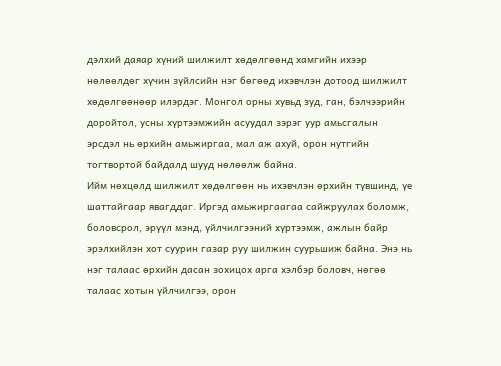дэлхий даяар хүний шилжилт хөдөлгөөнд хамгийн ихээр нөлөөлдөг хүчин зүйлсийн нэг бөгөөд ихэвчлэн дотоод шилжилт хөдөлгөөнөөр илэрдэг. Монгол орны хувьд зуд, ган, бэлчээрийн доройтол, усны хүртээмжийн асуудал зэрэг уур амьсгалын эрсдэл нь өрхийн амьжиргаа, мал аж ахуй, орон нутгийн тогтвортой байдалд шууд нөлөөлж байна.
Ийм нөхцөлд шилжилт хөдөлгөөн нь ихэвчлэн өрхийн түвшинд, үе шаттайгаар явагддаг. Иргэд амьжиргаагаа сайжруулах боломж, боловсрол, эрүүл мэнд, үйлчилгээний хүртээмж, ажлын байр эрэлхийлэн хот суурин газар руу шилжин суурьшиж байна. Энэ нь нэг талаас өрхийн дасан зохицох арга хэлбэр боловч, нөгөө талаас хотын үйлчилгээ, орон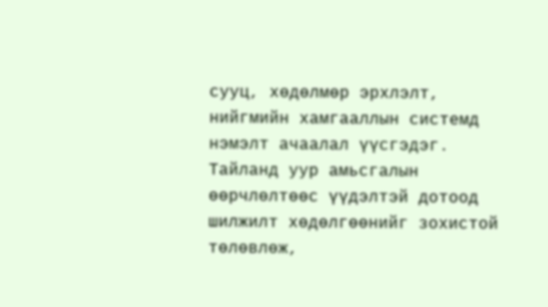сууц, хөдөлмөр эрхлэлт, нийгмийн хамгааллын системд нэмэлт ачаалал үүсгэдэг.
Тайланд уур амьсгалын өөрчлөлтөөс үүдэлтэй дотоод шилжилт хөдөлгөөнийг зохистой төлөвлөж,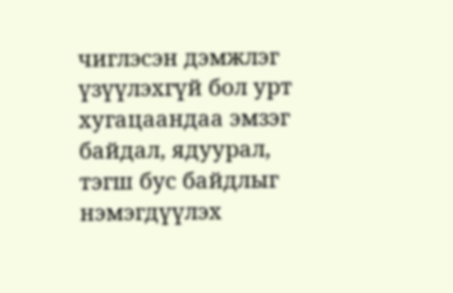чиглэсэн дэмжлэг үзүүлэхгүй бол урт хугацаандаа эмзэг байдал, ядуурал, тэгш бус байдлыг нэмэгдүүлэх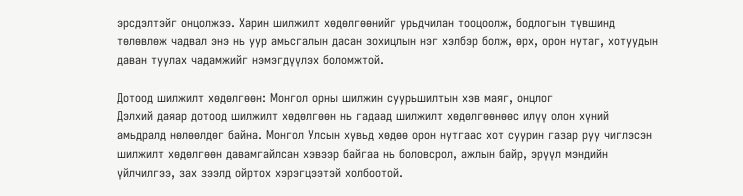эрсдэлтэйг онцолжээ. Харин шилжилт хөдөлгөөнийг урьдчилан тооцоолж, бодлогын түвшинд төлөвлөж чадвал энэ нь уур амьсгалын дасан зохицлын нэг хэлбэр болж, өрх, орон нутаг, хотуудын даван туулах чадамжийг нэмэгдүүлэх боломжтой.

Дотоод шилжилт хөдөлгөөн: Монгол орны шилжин суурьшилтын хэв маяг, онцлог
Дэлхий даяар дотоод шилжилт хөдөлгөөн нь гадаад шилжилт хөдөлгөөнөөс илүү олон хүний амьдралд нөлөөлдөг байна. Монгол Улсын хувьд хөдөө орон нутгаас хот суурин газар руу чиглэсэн шилжилт хөдөлгөөн давамгайлсан хэвээр байгаа нь боловсрол, ажлын байр, эрүүл мэндийн үйлчилгээ, зах зээлд ойртох хэрэгцээтэй холбоотой.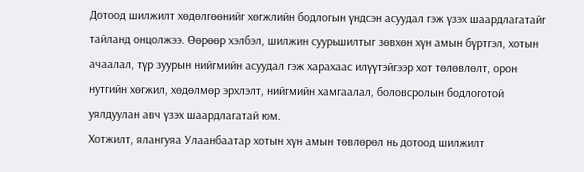Дотоод шилжилт хөдөлгөөнийг хөгжлийн бодлогын үндсэн асуудал гэж үзэх шаардлагатайг тайланд онцолжээ. Өөрөөр хэлбэл, шилжин суурьшилтыг зөвхөн хүн амын бүртгэл, хотын ачаалал, түр зуурын нийгмийн асуудал гэж харахаас илүүтэйгээр хот төлөвлөлт, орон нутгийн хөгжил, хөдөлмөр эрхлэлт, нийгмийн хамгаалал, боловсролын бодлоготой уялдуулан авч үзэх шаардлагатай юм.
Хотжилт, ялангуяа Улаанбаатар хотын хүн амын төвлөрөл нь дотоод шилжилт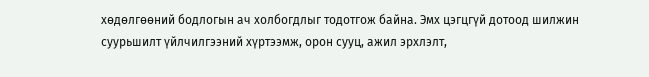хөдөлгөөний бодлогын ач холбогдлыг тодотгож байна. Эмх цэгцгүй дотоод шилжин суурьшилт үйлчилгээний хүртээмж, орон сууц, ажил эрхлэлт,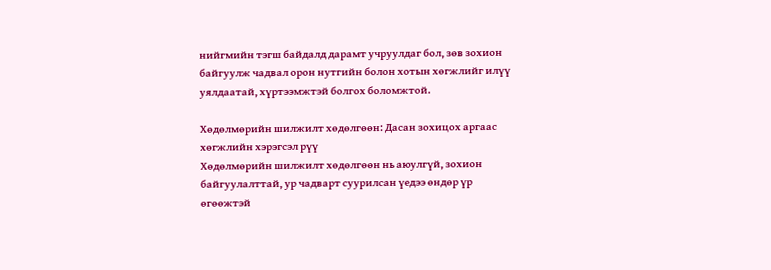нийгмийн тэгш байдалд дарамт учруулдаг бол, зөв зохион байгуулж чадвал орон нутгийн болон хотын хөгжлийг илүү уялдаатай, хүртээмжтэй болгох боломжтой.

Хөдөлмөрийн шилжилт хөдөлгөөн: Дасан зохицох аргаас хөгжлийн хэрэгсэл рүү
Хөдөлмөрийн шилжилт хөдөлгөөн нь аюулгүй, зохион байгуулалттай, ур чадварт суурилсан үедээ өндөр үр өгөөжтэй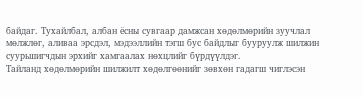байдаг. Тухайлбал, албан ёсны сувгаар дамжсан хөдөлмөрийн зуучлал мөлжлөг, аливаа эрсдэл, мэдээллийн тэгш бус байдлыг бууруулж шилжин суурьшигчдын эрхийг хамгаалах нөхцлийг бүрдүүлдэг.
Тайланд хөдөлмөрийн шилжилт хөдөлгөөнийг зөвхөн гадагш чиглэсэн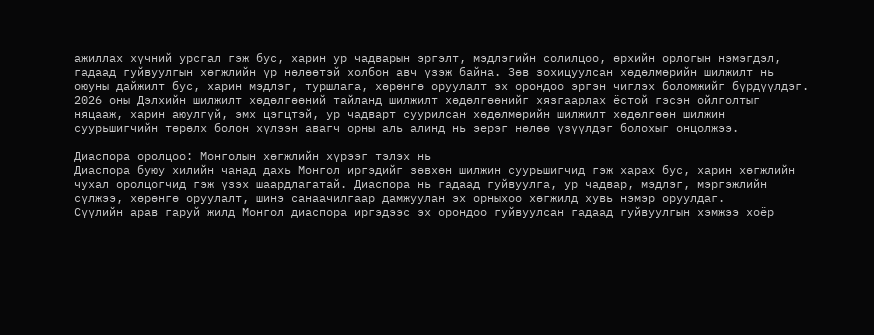ажиллах хүчний урсгал гэж бус, харин ур чадварын эргэлт, мэдлэгийн солилцоо, өрхийн орлогын нэмэгдэл, гадаад гуйвуулгын хөгжлийн үр нөлөөтэй холбон авч үзэж байна. Зөв зохицуулсан хөдөлмөрийн шилжилт нь оюуны дайжилт бус, харин мэдлэг, туршлага, хөрөнгө оруулалт эх орондоо эргэн чиглэх боломжийг бүрдүүлдэг.
2026 оны Дэлхийн шилжилт хөдөлгөөний тайланд шилжилт хөдөлгөөнийг хязгаарлах ёстой гэсэн ойлголтыг няцааж, харин аюулгүй, эмх цэгцтэй, ур чадварт суурилсан хөдөлмөрийн шилжилт хөдөлгөөн шилжин суурьшигчийн төрөлх болон хүлээн авагч орны аль алинд нь эерэг нөлөө үзүүлдэг болохыг онцолжээ.

Диаспора оролцоо: Монголын хөгжлийн хүрээг тэлэх нь
Диаспора буюу хилийн чанад дахь Монгол иргэдийг зөвхөн шилжин суурьшигчид гэж харах бус, харин хөгжлийн чухал оролцогчид гэж үзэх шаардлагатай. Диаспора нь гадаад гуйвуулга, ур чадвар, мэдлэг, мэргэжлийн сүлжээ, хөрөнгө оруулалт, шинэ санаачилгаар дамжуулан эх орныхоо хөгжилд хувь нэмэр оруулдаг.
Сүүлийн арав гаруй жилд Монгол диаспора иргэдээс эх орондоо гуйвуулсан гадаад гуйвуулгын хэмжээ хоёр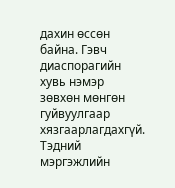дахин өссөн байна. Гэвч диаспорагийн хувь нэмэр зөвхөн мөнгөн гуйвуулгаар хязгаарлагдахгүй. Тэдний мэргэжлийн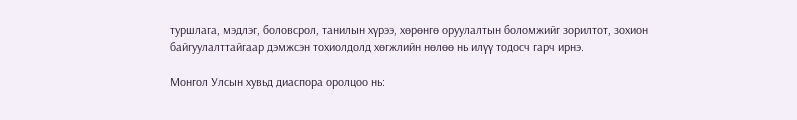туршлага, мэдлэг, боловсрол, танилын хүрээ, хөрөнгө оруулалтын боломжийг зорилтот, зохион байгуулалттайгаар дэмжсэн тохиолдолд хөгжлийн нөлөө нь илүү тодосч гарч ирнэ.

Монгол Улсын хувьд диаспора оролцоо нь: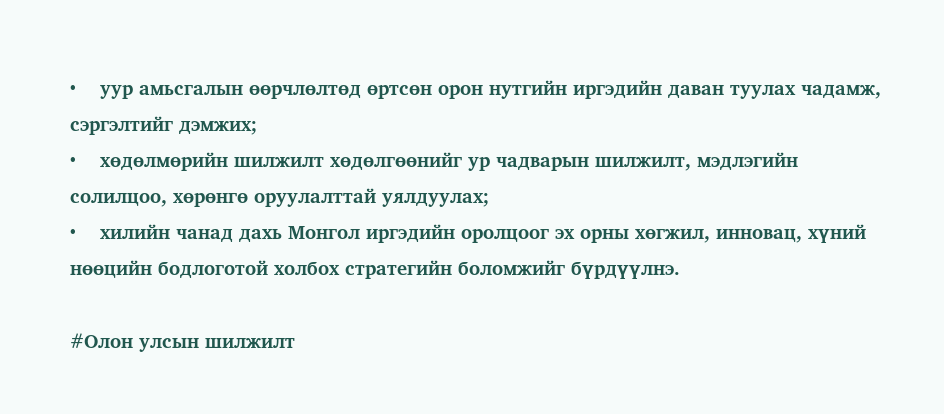•    уур амьсгалын өөрчлөлтөд өртсөн орон нутгийн иргэдийн даван туулах чадамж, сэргэлтийг дэмжих;
•    хөдөлмөрийн шилжилт хөдөлгөөнийг ур чадварын шилжилт, мэдлэгийн солилцоо, хөрөнгө оруулалттай уялдуулах;
•    хилийн чанад дахь Монгол иргэдийн оролцоог эх орны хөгжил, инновац, хүний нөөцийн бодлоготой холбох стратегийн боломжийг бүрдүүлнэ.

#Олон улсын шилжилт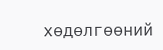хөдөлгөөний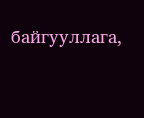байгууллага,